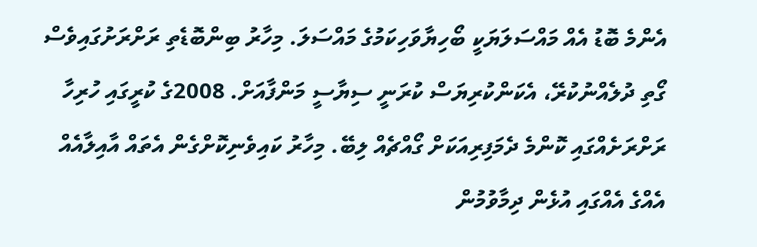އެންމެ ބޮޑު އެއް މައްސަލަޔަކީ ބޯހިޔާވަހިކަމުގެ މައްސަލަ. މިހާރު ބިންބޮޑެތި ރަށްރަށުގައިވެސް ގޯތި ދުލެއްނުކުރޭ، އެކަންކުރިޔަސް ކުރަނީ ސިޔާސީ މަންފާއަށް. 2008ގެ ކުރީގައި ހުރިހާ ރަށްރަށެއްގައި ކޮންމެ ދެމަފިރިއަކަށް ގޯއްޗެއް ލިބޭ. މިހާރު ކައިވެނިކޮށްގެން އެތައް އާއިލާއެއް އެއްގެ އެއްގައި އުޅެން ދިމާވުމުން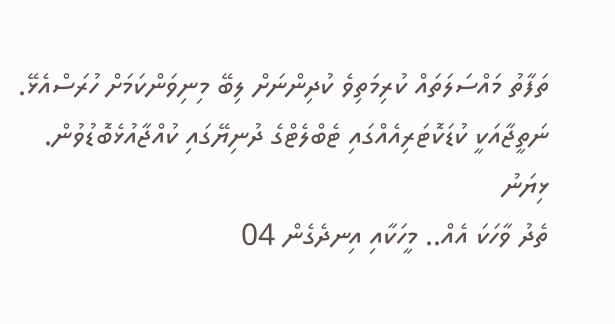ތަފާތު މައްސަލަތައް ކުރިމަތިވެ ކުދިންނަށް ލިބޭ މިނިވަންކަމަށް ހުރަސްއެޅޭ. ނަތީޖާއަކީ ކުޑަކޮޓަރިއެއްގައި ޓެބްލެޓްގެ ދުނިޔޭގައި ކުއްޖާއުޅެބޮޑުވުން.
ޅިޔަނު
ތެދު ވާހަކަ އެއް.. މީހަކާއި އިނދެގެން 04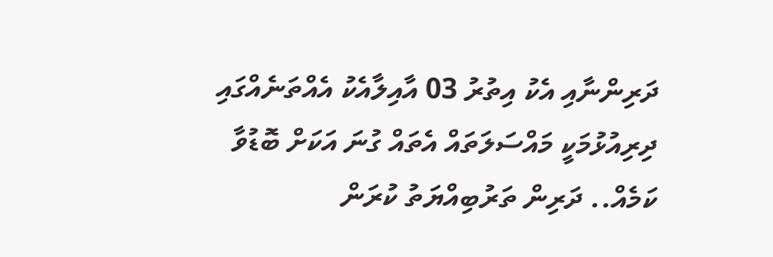ދަރިންނާއި އެކު އިތުރު 03 އާއިލާއެކު އެއްތަނެއްގައި ދިރިއުޅުމަކީ މައްސަލަތައް އެތައް ގުނަ އަކަށް ބޮޑުވާ ކަމެއް.. ދަރިން ތަރުބިއްޔަތު ކުރަން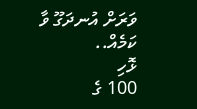ވަރަށް އުނދަގޫ ވާ ކަމެއް..
ޅޮހި
100 ގެ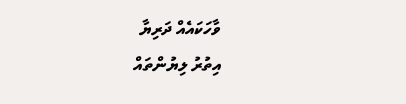ވާހަކައެއް ދަރިޔާ
އިތުރު ލިޔުންތައް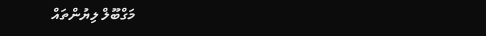މަގްބޫލް ލިޔުންތައް